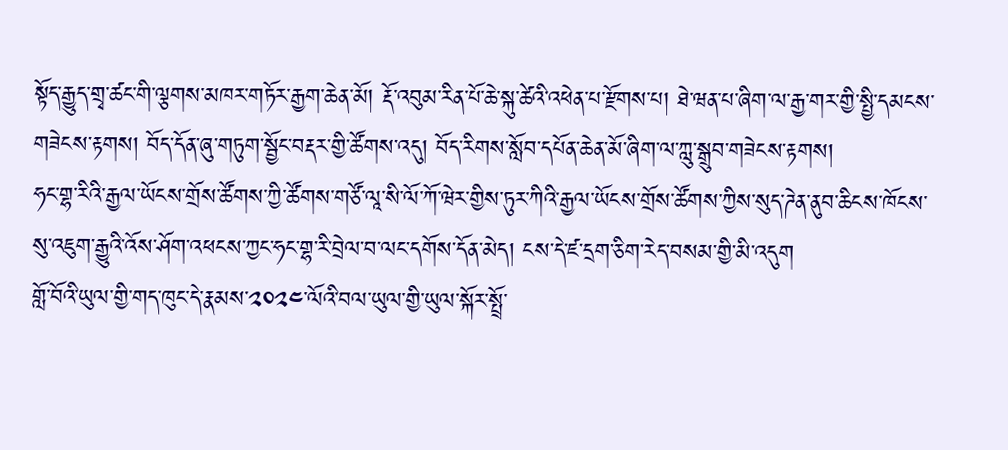སྟོད་རྒྱུད་གྲྭ་ཚང་གི་ལྕགས་མཁར་གཏོར་རྒྱག་ཆེན་མོ། རྡོ་འབུམ་རིན་པོ་ཆེ་སྐུ་ཚེའི་འཕེན་པ་རྫོགས་པ། ཐེ་ཝན་པ་ཞིག་ལ་རྒྱ་གར་གྱི་སྤྱི་དམངས་གཟེངས་རྟགས། བོད་དོན་ཞུ་གཏུག་སྦྱོང་བརྡར་གྱི་ཚོགས་འདུ། བོད་རིགས་སློབ་དཔོན་ཆེན་མོ་ཞིག་ལ་ཀླུ་སྒྲུབ་གཟེངས་རྟགས།
ཧང་གྷ་རིའི་རྒྱལ་ཡོངས་གྲོས་ཚོགས་ཀྱི་ཚོགས་གཙོ་ལཱ་སི་ལོ་ཀོ་ཝེར་གྱིས་ཏུར་ཀིའི་རྒྱལ་ཡོངས་གྲོས་ཚོགས་ཀྱིས་སུད་ཌེན་ནུབ་ཆིངས་ཁོངས་སུ་འཇུག་རྒྱུའི་འོས་ཤོག་འཕངས་ཀྱང་ཧང་གྷ་རི་བྲེལ་བ་ལང་དགོས་དོན་མེད། ངས་དེ་ཛ་དྲག་ཅིག་རེད་བསམ་གྱི་མི་འདུག
གློ་བོའི་ཡུལ་གྱི་གད་ཁུང་དེ་རྣམས་༢༠༢༤་ལོའི་བལ་ཡུལ་གྱི་ཡུལ་སྐོར་སྤྲོ་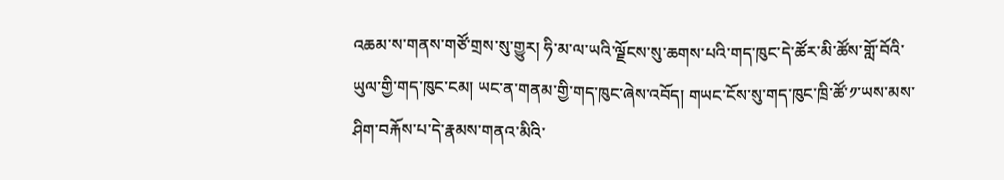འཆམ་ས་གནས་གཙོ་གྲས་སུ་གྱུར། ཧི་མ་ལ་ཡའི་ལྗོངས་སུ་ཆགས་པའི་གད་ཁུང་དེ་ཚོར་མི་ཚོས་གློ་བོའི་ཡུལ་གྱི་གད་ཁུང་ངམ། ཡང་ན་གནམ་གྱི་གད་ཁུང་ཞེས་འབོད། གཡང་ངོས་སུ་གད་ཁུང་ཁྲི་ཚོ་༡་ཡས་མས་ཤིག་བརྐོས་པ་དེ་རྣམས་གནའ་མིའི་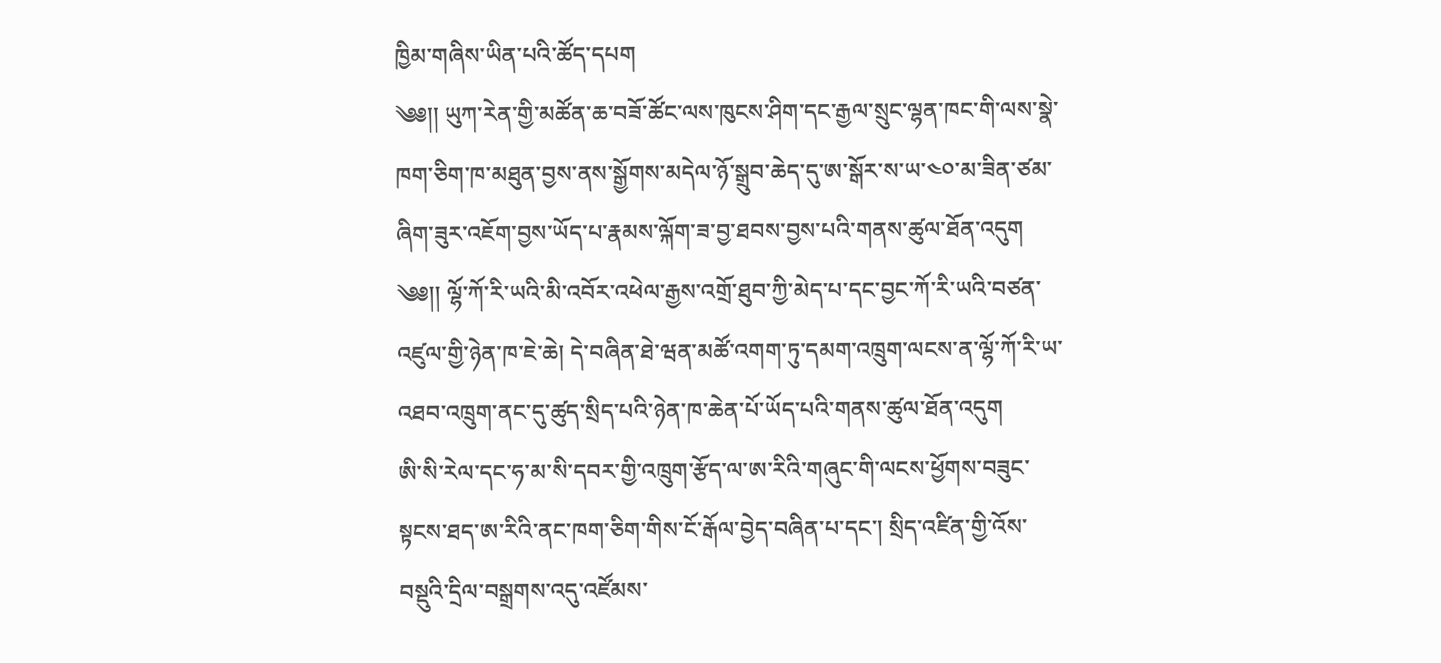ཁྱིམ་གཞིས་ཡིན་པའི་ཚོད་དཔག
༄༅།། ཡུཀ་རེན་གྱི་མཚོན་ཆ་བཟོ་ཚོང་ལས་ཁུངས་ཤིག་དང་རྒྱལ་སྲུང་ལྷན་ཁང་གི་ལས་སྣེ་ཁག་ཅིག་ཁ་མཐུན་བྱས་ནས་སྒྱོགས་མདེལ་ཉོ་སྒྲུབ་ཆེད་དུ་ཨ་སྒོར་ས་ཡ་༤༠་མ་ཟིན་ཙམ་ཞིག་ཟུར་འཇོག་བྱས་ཡོད་པ་རྣམས་ལྐོག་ཟ་བྱ་ཐབས་བྱས་པའི་གནས་ཚུལ་ཐོན་འདུག
༄༅།། ལྷོ་ཀོ་རི་ཡའི་མི་འབོར་འཕེལ་རྒྱས་འགྲོ་ཐུབ་ཀྱི་མེད་པ་དང་བྱང་ཀོ་རི་ཡའི་བཙན་འཛུལ་གྱི་ཉེན་ཁ་ཇེ་ཆེ། དེ་བཞིན་ཐེ་ཝན་མཚོ་འགག་ཏུ་དམག་འཁྲུག་ལངས་ན་ལྷོ་ཀོ་རི་ཡ་འཐབ་འཁྲུག་ནང་དུ་ཚུད་སྲིད་པའི་ཉེན་ཁ་ཆེན་པོ་ཡོད་པའི་གནས་ཚུལ་ཐོན་འདུག
ཨི་སི་རེལ་དང་ཧ་མ་སི་དབར་གྱི་འཁྲུག་རྩོད་ལ་ཨ་རིའི་གཞུང་གི་ལངས་ཕྱོགས་བཟུང་སྟངས་ཐད་ཨ་རིའི་ནང་ཁག་ཅིག་གིས་ངོ་རྒོལ་བྱེད་བཞིན་པ་དང་། སྲིད་འཛིན་གྱི་འོས་བསྡུའི་དྲིལ་བསྒྲགས་འདུ་འཛོམས་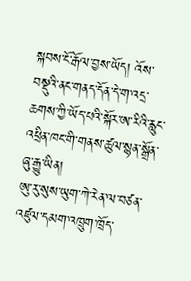སྐབས་ངོ་རྒོལ་བྱས་ཡོད། འོས་བསྡུའི་ནང་གནད་དོན་དེ་ག་འདྲ་ཆགས་ཀྱི་ཡོད་པའི་སྐོར་ཨ་རིའི་རླུང་འཕྲིན་ཁང་གི་གནས་ཚུལ་སྙན་སྒྲོན་ཞུ་རྒྱུ་ཡིན།
ཨུ་རུ་སུས་ཡུག་ཀེ་རེན་ལ་བཙན་འཛུལ་དམག་འཁྲུག་ཁྲོད་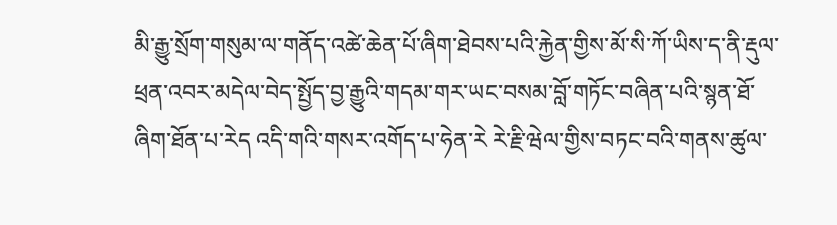མི་རྒྱུ་སྲོག་གསུམ་ལ་གནོད་འཚེ་ཆེན་པོ་ཞིག་ཐེབས་པའི་རྐྱེན་གྱིས་མོ་སི་ཀོ་ཡིས་ད་ནི་རྡུལ་ཕྲན་འབར་མདེལ་བེད་སྤྱོད་བྱ་རྒྱུའི་གདམ་གར་ཡང་བསམ་བློ་གཏོང་བཞིན་པའི་སྙན་ཐོ་ཞིག་ཐོན་པ་རེད འདི་གའི་གསར་འགོད་པ་ཧེན་རེ རེ་རྗི་ཝེལ་གྱིས་བཏང་བའི་གནས་ཚུལ་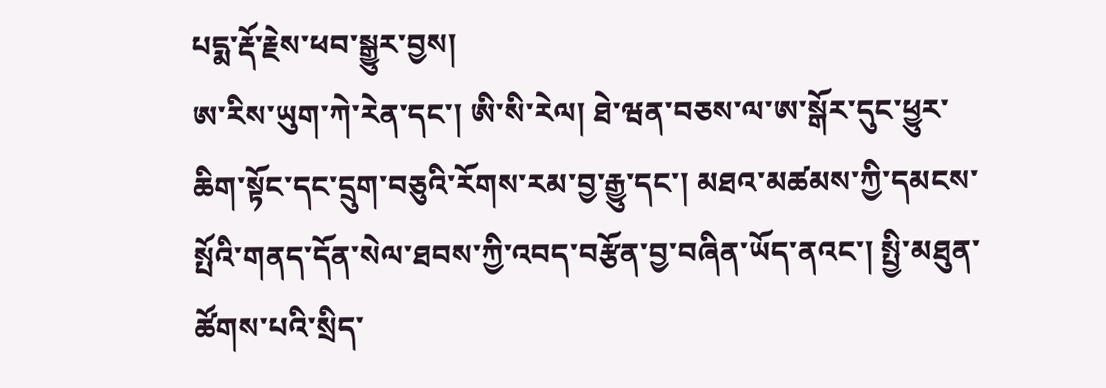པདྨ་རྡོ་རྗེས་ཕབ་སྒྱུར་བྱས།
ཨ་རིས་ཡུག་ཀེ་རེན་དང་། ཨི་སི་རེལ། ཐེ་ཝན་བཅས་ལ་ཨ་སྒོར་དུང་ཕྱུར་ཆིག་སྟོང་དང་དྲུག་བཅུའི་རོགས་རམ་བྱ་རྒྱུ་དང་། མཐའ་མཚམས་ཀྱི་དམངས་སྤོའི་གནད་དོན་སེལ་ཐབས་ཀྱི་འབད་བརྩོན་བྱ་བཞིན་ཡོད་ནའང་། སྤྱི་མཐུན་ཚོགས་པའི་སྲིད་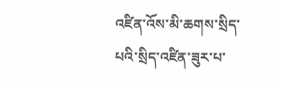འཛིན་འོས་མི་ཆགས་སྲིད་པའི་སྲིད་འཛིན་ཟུར་པ་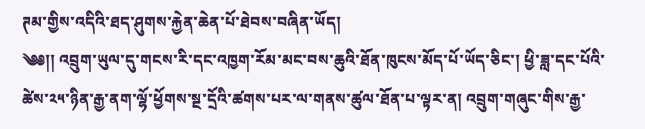ཊམ་གྱིས་འདིའི་ཐད་ཤུགས་རྐྱེན་ཆེན་པོ་ཐེབས་བཞིན་ཡོད།
༄༅།། འབྲུག་ཡུལ་དུ་གངས་རི་དང་འཁྱག་རོམ་མང་བས་ཆུའི་ཐོན་ཁུངས་མོད་པོ་ཡོད་ཅིང་། ཕྱི་ཟླ་དང་པོའི་ཚེས་༢༥་ཉིན་རྒྱ་ནག་ལྷོ་ཕྱོགས་སྔ་དྲོའི་ཚགས་པར་ལ་གནས་ཚུལ་ཐོན་པ་ལྟར་ན། འབྲུག་གཞུང་གིས་རྒྱ་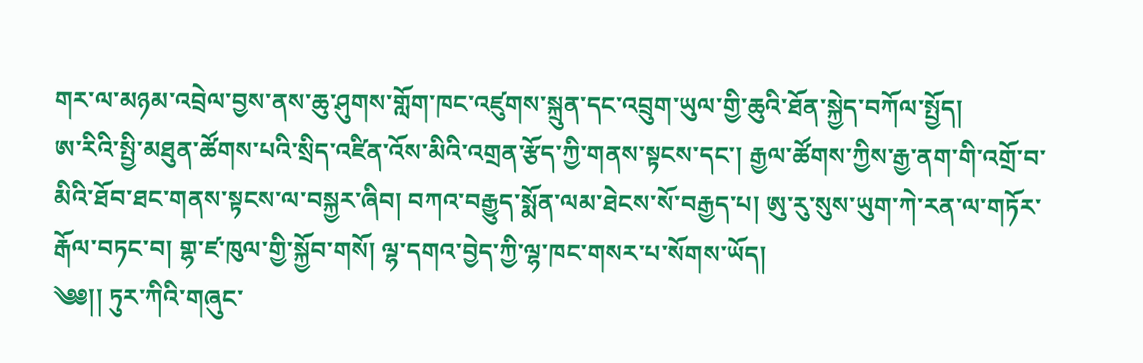གར་ལ་མཉམ་འབྲེལ་བྱས་ནས་ཆུ་ཤུགས་གློག་ཁང་འཛུགས་སྐྲུན་དང་འབྲུག་ཡུལ་གྱི་ཆུའི་ཐོན་སྐྱེད་བཀོལ་སྤྱོད།
ཨ་རིའི་སྤྱི་མཐུན་ཚོགས་པའི་སྲིད་འཛིན་འོས་མིའི་འགྲན་རྩོད་ཀྱི་གནས་སྟངས་དང་། རྒྱལ་ཚོགས་ཀྱིས་རྒྱ་ནག་གི་འགྲོ་བ་མིའི་ཐོབ་ཐང་གནས་སྟངས་ལ་བསྐྱར་ཞིབ། བཀའ་བརྒྱུད་སྨོན་ལམ་ཐེངས་སོ་བརྒྱད་པ། ཨུ་རུ་སུས་ཡུག་ཀེ་རན་ལ་གཏོར་རྒོལ་བཏང་བ། གྷ་ཛ་ཁུལ་གྱི་སྐྱོབ་གསོ། ལྷ་དགའ་བྱེད་ཀྱི་ལྷ་ཁང་གསར་པ་སོགས་ཡོད།
༄༅།། ཏུར་ཀིའི་གཞུང་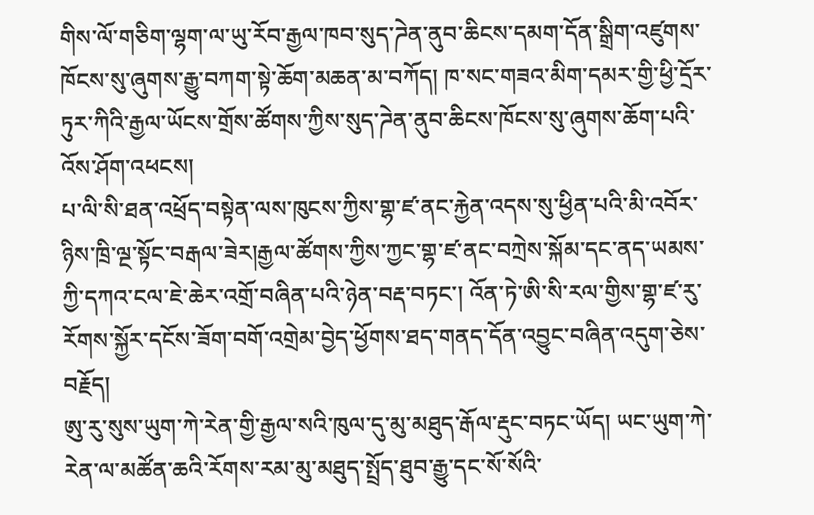གིས་ལོ་གཅིག་ལྷག་ལ་ཡུ་རོབ་རྒྱལ་ཁབ་སུད་ཌེན་ནུབ་ཆིངས་དམག་དོན་སྒྲིག་འཛུགས་ཁོངས་སུ་ཞུགས་རྒྱུ་བཀག་སྟེ་ཆོག་མཆན་མ་བཀོད། ཁ་སང་གཟའ་མིག་དམར་གྱི་ཕྱི་དྲོར་ཏུར་ཀིའི་རྒྱལ་ཡོངས་གྲོས་ཚོགས་ཀྱིས་སུད་ཌེན་ནུབ་ཆིངས་ཁོངས་སུ་ཞུགས་ཆོག་པའི་འོས་ཤོག་འཕངས།
པ་ལི་སི་ཐན་འཕྲོད་བསྟེན་ལས་ཁུངས་ཀྱིས་གྷ་ཛ་ནང་རྐྱེན་འདས་སུ་ཕྱིན་པའི་མི་འབོར་ཉིས་ཁྲི་ལྔ་སྟོང་བརྒལ་ཟེར།རྒྱལ་ཚོགས་ཀྱིས་ཀྱང་གྷ་ཛ་ནང་བཀྲེས་སྐོམ་དང་ནད་ཡམས་ཀྱི་དཀའ་ངལ་ཇེ་ཆེར་འགྲོ་བཞིན་པའི་ཉེན་བརྡ་བཏང་། འོན་ཏེ་ཨི་སི་རལ་གྱིས་གྷ་ཛ་རུ་རོགས་སྐྱོར་དངོས་ཟོག་བགོ་འགྲེམ་བྱེད་ཕྱོགས་ཐད་གནད་དོན་འབྱུང་བཞིན་འདུག་ཅེས་བརྗོད།
ཨུ་རུ་སུས་ཡུག་ཀེ་རེན་གྱི་རྒྱལ་སའི་ཁུལ་དུ་མུ་མཐུད་རྒོལ་རྡུང་བཏང་ཡོད། ཡང་ཡུག་ཀེ་རེན་ལ་མཚོན་ཆའི་རོགས་རམ་མུ་མཐུད་སྤྲོད་ཐུབ་རྒྱུ་དང་སོ་སོའི་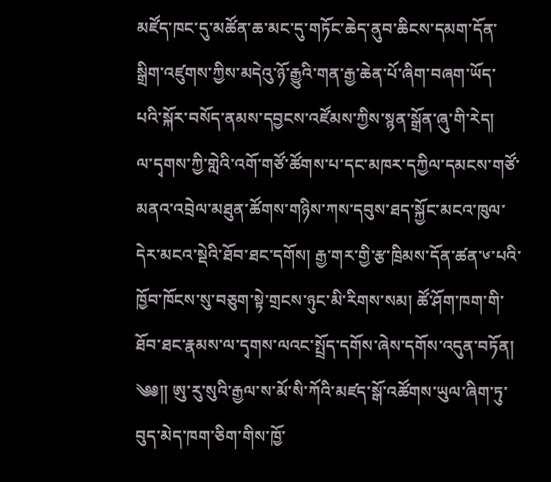མཛོད་ཁང་དུ་མཚོན་ཆ་མང་དུ་གཏོང་ཆེད་ནུབ་ཆིངས་དམག་དོན་སྒྲིག་འཛུགས་ཀྱིས་མདེའུ་ཉོ་རྒྱུའི་གན་རྒྱ་ཆེན་པོ་ཞིག་བཞག་ཡོད་པའི་སྐོར་བསོད་ནམས་དབྱངས་འཛོམས་ཀྱིས་སྙན་སྒྲོན་ཞུ་གི་རེད།
ལ་དྭགས་ཀྱི་གླེའི་འགོ་གཙོ་ཚོགས་པ་དང་མཁར་དཀྱིལ་དམངས་གཙོ་མནའ་འབྲེལ་མཐུན་ཚོགས་གཉིས་ཀས་དབུས་ཐད་སྐྱོང་མངའ་ཁུལ་དེར་མངའ་སྡེའི་ཐོབ་ཐང་དགོས། རྒྱ་གར་གྱི་རྩ་ཁྲིམས་དོན་ཚན་༦་པའི་ཁྱོབ་ཁོངས་སུ་བཅུག་སྟེ་གྲངས་ཉུང་མི་རིགས་སམ། ཚོ་ཤོག་ཁག་གི་ཐོབ་ཐང་རྣམས་ལ་དྭགས་ལའང་སྤྲོད་དགོས་ཞེས་དགོས་འདུན་བཏོན།
༄༅།། ཨུ་རུ་སུའི་རྒྱལ་ས་མོ་སི་ཀོའི་མཛད་སྒོ་འཚོགས་ཡུལ་ཞིག་ཏུ་བུད་མེད་ཁག་ཅིག་གིས་ཁྱོ་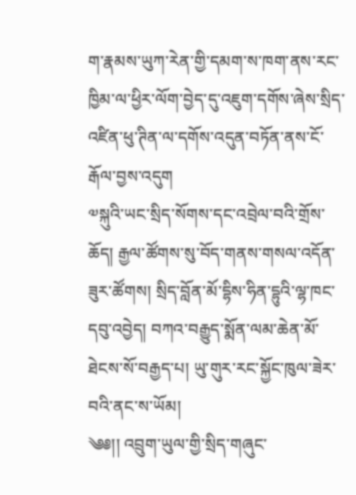ག་རྣམས་ཡུཀ་རེན་གྱི་དམག་ས་ཁག་ནས་རང་ཁྱིམ་ལ་ཕྱིར་ལོག་བྱེད་དུ་འཇུག་དགོས་ཞེས་སྲིད་འཛིན་ཕུ་ཊིན་ལ་དགོས་འདུན་བཏོན་ནས་ངོ་རྒོལ་བྱས་འདུག
༧སྐུའི་ཡང་སྲིད་སོགས་དང་འབྲེལ་བའི་གྲོས་ཆོད། རྒྱལ་ཚོགས་སུ་བོད་གནས་གསལ་འདོན་ཟུར་ཚོགས། སྲིད་བློན་མོ་དྷིས་ཧིན་དྷུའི་ལྷ་ཁང་དབུ་འབྱེད། བཀའ་བརྒྱུད་སྨོན་ལམ་ཆེན་མོ་ཐེངས་སོ་བརྒྱད་པ། ཡུ་གུར་རང་སྐྱོང་ཁུལ་ཟེར་བའི་ནང་ས་ཡོམ།
༄༅།། འབྲུག་ཡུལ་གྱི་སྲིད་གཞུང་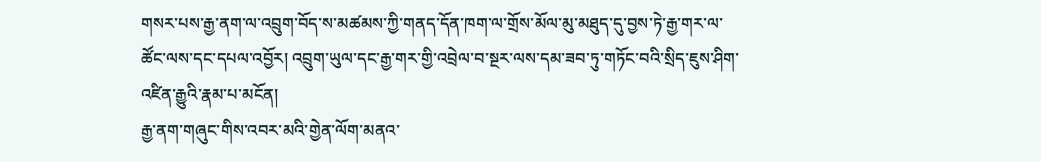གསར་པས་རྒྱ་ནག་ལ་འབྲུག་བོད་ས་མཚམས་ཀྱི་གནད་དོན་ཁག་ལ་གྲོས་མོལ་མུ་མཐུད་དུ་བྱས་ཏེ་རྒྱ་གར་ལ་ཚོང་ལས་དང་དཔལ་འབྱོར། འབྲུག་ཡུལ་དང་རྒྱ་གར་གྱི་འབྲེལ་བ་སྔར་ལས་དམ་ཟབ་ཏུ་གཏོང་བའི་སྲིད་ཇུས་ཤིག་འཛིན་རྒྱུའི་རྣམ་པ་མངོན།
རྒྱ་ནག་གཞུང་གིས་འབར་མའི་གྱེན་ལོག་མནའ་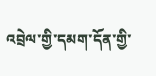འབྲེལ་གྱི་དམག་དོན་གྱི་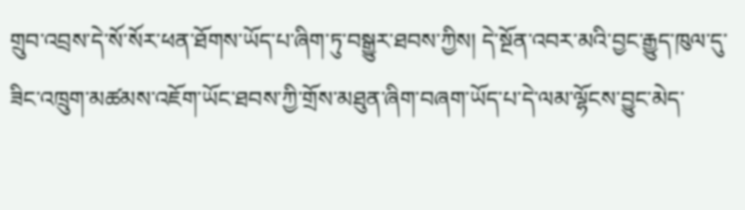གྲུབ་འབྲས་དེ་སོ་སོར་ཕན་ཐོགས་ཡོད་པ་ཞིག་ཏུ་བསྒྱུར་ཐབས་ཀྱིས། དེ་སྔོན་འབར་མའི་བྱང་རྒྱུད་ཁུལ་དུ་ཟིང་འཁྲུག་མཚམས་འཇོག་ཡོང་ཐབས་ཀྱི་གྲོས་མཐུན་ཞིག་བཞག་ཡོད་པ་དེ་ལམ་ལྷོངས་བྱུང་མེད་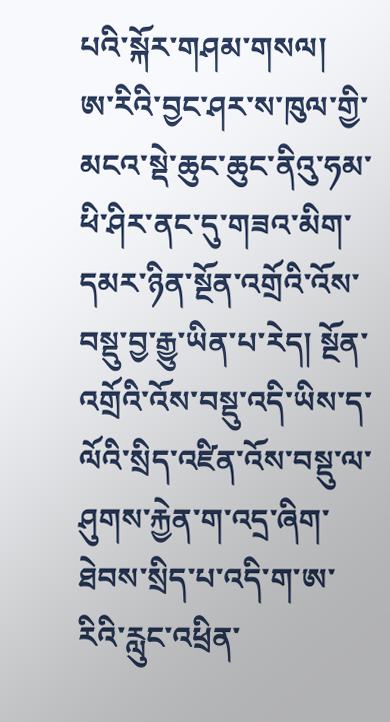པའི་སྐོར་གཤམ་གསལ།
ཨ་རིའི་བྱང་ཤར་ས་ཁུལ་གྱི་མངའ་སྡེ་ཆུང་ཆུང་ནིའུ་ཧམ་ཕི་ཤིར་ནང་དུ་གཟའ་མིག་དམར་ཉིན་སྔོན་འགྲོའི་འོས་བསྡུ་བྱ་རྒྱུ་ཡིན་པ་རེད། སྔོན་འགྲོའི་འོས་བསྡུ་འདི་ཡིས་ད་ལོའི་སྲིད་འཛིན་འོས་བསྡུ་ལ་ཤུགས་རྐྱེན་ག་འདྲ་ཞིག་ཐེབས་སྲིད་པ་འདི་ག་ཨ་རིའི་རླུང་འཕྲིན་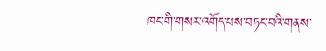ཁང་གི་གསར་འགོད་པས་བཏང་བའི་གནས་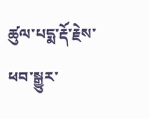ཚུལ་པདྨ་རྡོ་རྗེས་ཕབ་སྒྱུར་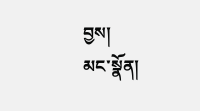བྱས།
མང་སྣོན།